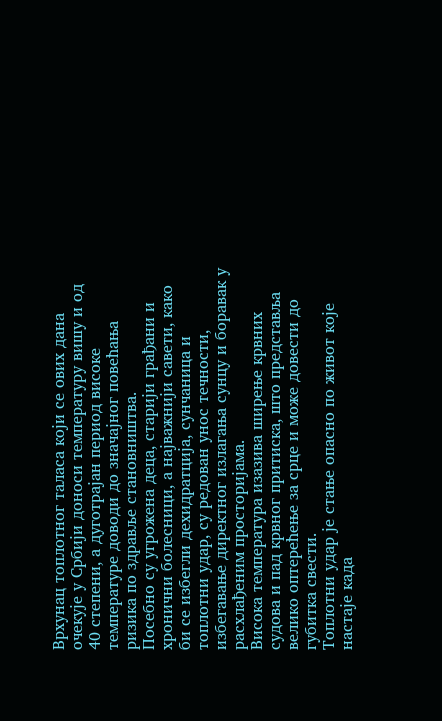Врхунац топлотног таласа који се ових дана очекује у Србији доноси температуру вишу и од 40 степени, а дуготрајан период високе температуре доводи до значајног повећања ризика по здравље становништва.
Посебно су угрожена деца, старији грађани и хронични болесници, а најважнији савети, како би се избегли дехидратција, сунчаница и топлотни удар, су редован унос течности, избегавање директног излагања сунцу и боравак у расхлађеним просторијама.
Висока температура изазива ширење крвних судова и пад крвног притиска, што представља велико оптерећење за срце и може довести до губитка свести.
Топлотни удар је стање опасно по живот које настаје када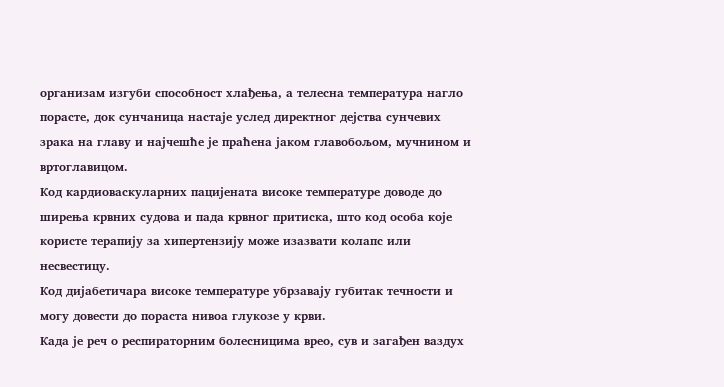организам изгуби способност хлађења, а телесна температура нагло порасте, док сунчаница настаје услед директног дејства сунчевих зрака на главу и најчешће је праћена јаком главобољом, мучнином и вртоглавицом.
Код кардиоваскуларних пацијената високе температуре доводе до ширења крвних судова и пада крвног притиска, што код особа које користе терапију за хипертензију може изазвати колапс или несвестицу.
Код дијабетичара високе температуре убрзавају губитак течности и могу довести до пораста нивоа глукозе у крви.
Када је реч о респираторним болесницима врео, сув и загађен ваздух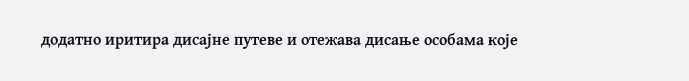додатно иритира дисајне путеве и отежава дисање особама које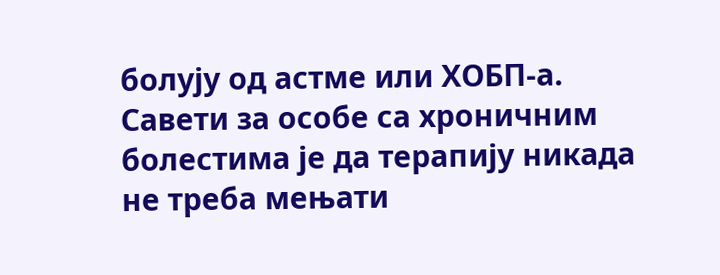болују од астме или ХОБП-а.
Савети за особе са хроничним болестима је да терапију никада не треба мењати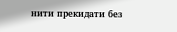нити прекидати без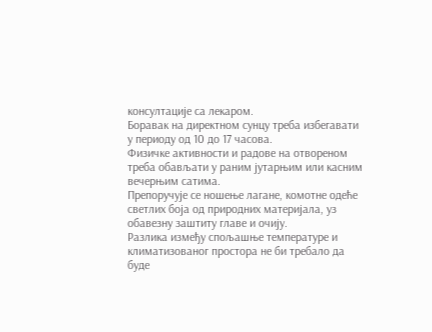консултације са лекаром.
Боравак на директном сунцу треба избегавати у периоду од 10 до 17 часова.
Физичке активности и радове на отвореном треба обављати у раним јутарњим или касним вечерњим сатима.
Препоручује се ношење лагане, комотне одеће светлих боја од природних материјала, уз обавезну заштиту главе и очију.
Разлика између спољашње температуре и климатизованог простора не би требало да буде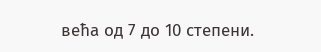већа од 7 до 10 степени.